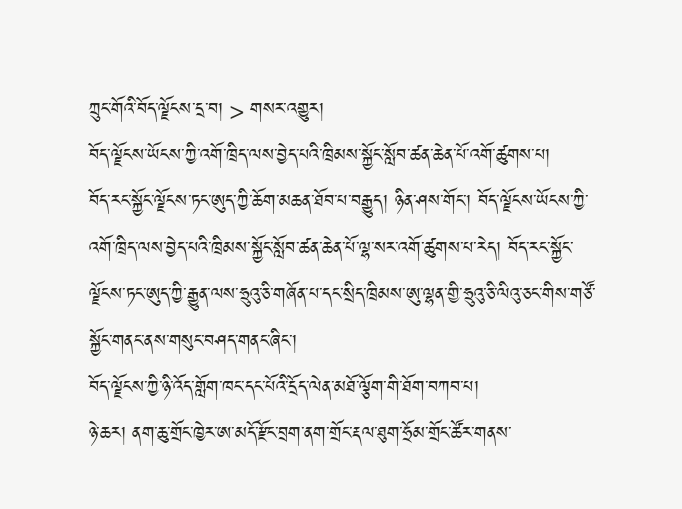ཀྲུང་གོའི་བོད་ལྗོངས་དྲ་བ། > གསར་འགྱུར།
བོད་ལྗོངས་ཡོངས་ཀྱི་འགོ་ཁྲིད་ལས་བྱེད་པའི་ཁྲིམས་སྐྱོང་སློབ་ཚན་ཆེན་པོ་འགོ་ཚུགས་པ།
བོད་རང་སྐྱོང་ལྗོངས་ཏང་ཨུད་ཀྱི་ཆོག་མཆན་ཐོབ་པ་བརྒྱུད། ཉིན་ཤས་གོང་། བོད་ལྗོངས་ཡོངས་ཀྱི་འགོ་ཁྲིད་ལས་བྱེད་པའི་ཁྲིམས་སྐྱོང་སློབ་ཚན་ཆེན་པོ་ལྷ་སར་འགོ་ཚུགས་པ་རེད། བོད་རང་སྐྱོང་ལྗོངས་ཏང་ཨུད་ཀྱི་རྒྱུན་ལས་ཧྲུའུ་ཅི་གཞོན་པ་དང་སྲིད་ཁྲིམས་ཨུ་ལྷན་གྱི་ཧྲུའུ་ཅི་ལིའུ་ཅང་གིས་གཙོ་སྐྱོང་གནང་ནས་གསུང་བཤད་གནང་ཞིང་།
བོད་ལྗོངས་ཀྱི་ཉི་འོད་གློག་ཁང་དང་པོའི་དྲོད་ལེན་མཐོ་ལྕོག་གི་ཐོག་བཀབ་པ།
ཉེ་ཆར། ནག་ཆུ་གྲོང་ཁྱེར་ཨ་མདོ་རྫོང་བྲག་ནག་གྲོང་རྡལ་ཐུག་ཧྲོམ་གྲོང་ཚོར་གནས་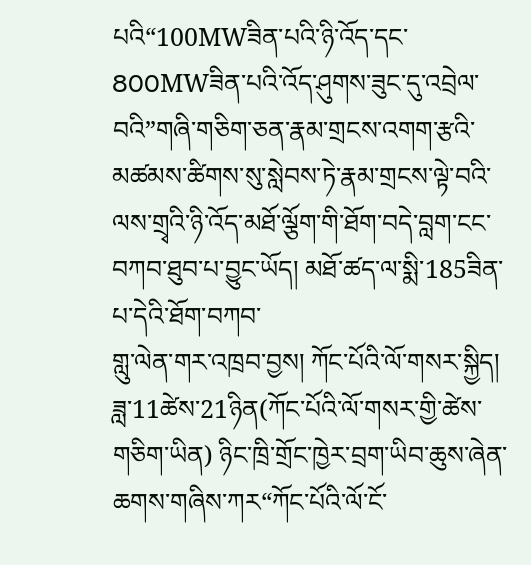པའི“100MWཟིན་པའི་ཉི་འོད་དང་800MWཟིན་པའི་འོད་ཤུགས་ཟུང་དུ་འབྲེལ་བའི”གཞི་གཅིག་ཅན་རྣམ་གྲངས་འགག་རྩའི་མཚམས་ཚིགས་སུ་སླེབས་ཏེ་རྣམ་གྲངས་ལྟེ་བའི་ལས་གྲྭའི་ཉི་འོད་མཐོ་ལྕོག་གི་ཐོག་བདེ་བླག་ངང་བཀབ་ཐུབ་པ་བྱུང་ཡོད། མཐོ་ཚད་ལ་སྨི་185ཟིན་པ་དེའི་ཐོག་བཀབ་
གླུ་ལེན་གར་འཁྲབ་བྱས། ཀོང་པོའི་ལོ་གསར་སྐྱིད།
ཟླ་11ཚེས་21ཉིན(ཀོང་པོའི་ལོ་གསར་གྱི་ཚེས་གཅིག་ཡིན) ཉིང་ཁྲི་གྲོང་ཁྱེར་བྲག་ཡིབ་ཆུས་ཞེན་ཆགས་གཞིས་ཀར“ཀོང་པོའི་ལོ་ངོ་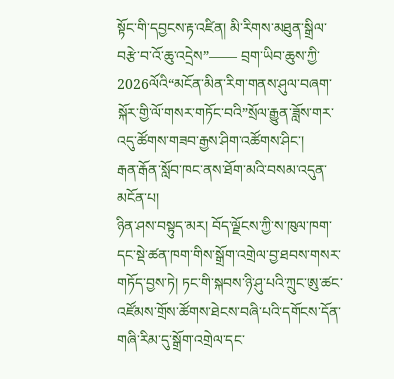སྟོང་གི་དབྱངས་རྟ་འཛིན། མི་རིགས་མཐུན་སྒྲིལ་བརྩེ་བ་འོ་ཆུ་འདྲེས”—— བྲག་ཡིབ་ཆུས་ཀྱི་2026ལོའི“མངོན་མིན་རིག་གནས་ཤུལ་བཞག་སྐོར་གྱི་ལོ་གསར་གཏོང་བའི”སྲོལ་རྒྱུན་ཟློས་གར་འདུ་ཚོགས་གཟབ་རྒྱས་ཤིག་འཚོགས་ཤིང་།
རྒན་རྒོན་སློབ་ཁང་ནས་ཐོག་མའི་བསམ་འདུན་མངོན་པ།
ཉིན་ཤས་བསྟུད་མར། བོད་ལྗོངས་ཀྱི་ས་ཁུལ་ཁག་དང་སྡེ་ཚན་ཁག་གིས་སྒྲོག་འགྲེལ་བྱ་ཐབས་གསར་གཏོད་བྱས་ཏེ། ཏང་གི་སྐབས་ཉི་ཤུ་པའི་ཀྲུང་ཨུ་ཚང་འཛོམས་གྲོས་ཚོགས་ཐེངས་བཞི་པའི་དགོངས་དོན་གཞི་རིམ་དུ་སྒྲོག་འགྲེལ་དང་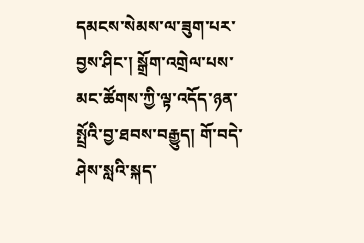དམངས་སེམས་ལ་ཟུག་པར་བྱས་ཤིང་། སྒྲོག་འགྲེལ་པས་མང་ཚོགས་ཀྱི་ལྟ་འདོད་ཉན་སྤྲོའི་བྱ་ཐབས་བརྒྱུད། གོ་བདེ་ཤེས་སླའི་སྐད་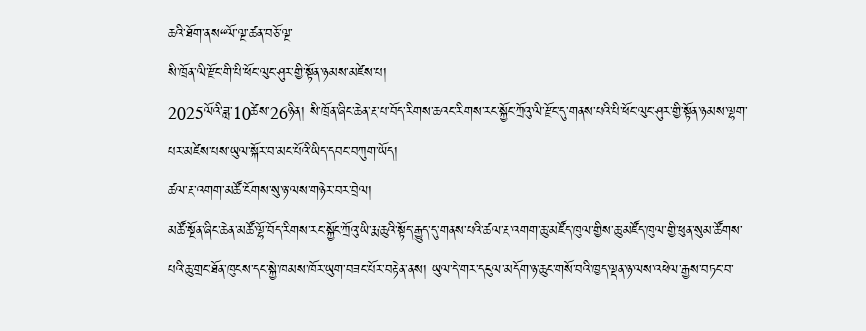ཆའི་ཐོག་ནས“ལོ་ལྔ་ཚན་བཅོ་ལྔ་
སི་ཁྲོན་ལི་རྫོང་གི་པི་ཕོང་ལུང་ཤུར་གྱི་སྟོན་ཉམས་མཛེས་པ།
2025ལོའི་ཟླ་10ཚེས་26ཉིན། སི་ཁྲོན་ཞིང་ཆེན་རྔ་པ་བོད་རིགས་ཆའང་རིགས་རང་སྐྱོང་ཀྲོའུ་ལི་རྫོང་དུ་གནས་པའི་པི་ཕོང་ལུང་ཤུར་གྱི་སྟོན་ཉམས་ལྷག་པར་མཛེས་པས་ཡུལ་སྐོར་བ་མང་པོའི་ཡིད་དབང་བཀུག་ཡོད།
ཚལ་རྔ་འགག་མཚོ་ངོགས་སུ་ཉ་ལས་གཉེར་བར་བྲེལ།
མཚོ་སྔོན་ཞིང་ཆེན་མཚོ་ལྷོ་བོད་རིགས་རང་སྐྱོང་ཀྲོའུ་ཡི་རྨ་ཆུའི་སྟོད་རྒྱུད་དུ་གནས་པའི་ཚལ་རྔ་འགག་ཆུ་མཛོད་ཁུལ་གྱིས་ཆུ་མཛོད་ཁུལ་གྱི་ཕུན་སུམ་ཚོགས་པའི་ཆུ་གྲང་ཐོན་ཁུངས་དང་སྐྱེ་ཁམས་ཁོར་ཡུག་བཟང་པོར་བརྟེན་ནས། ཡུལ་དེ་གར་དངུལ་མདོག་ཉ་ཆུང་གསོ་བའི་ཁྱད་ལྡན་ཉ་ལས་འཕེལ་རྒྱས་བཏང་བ་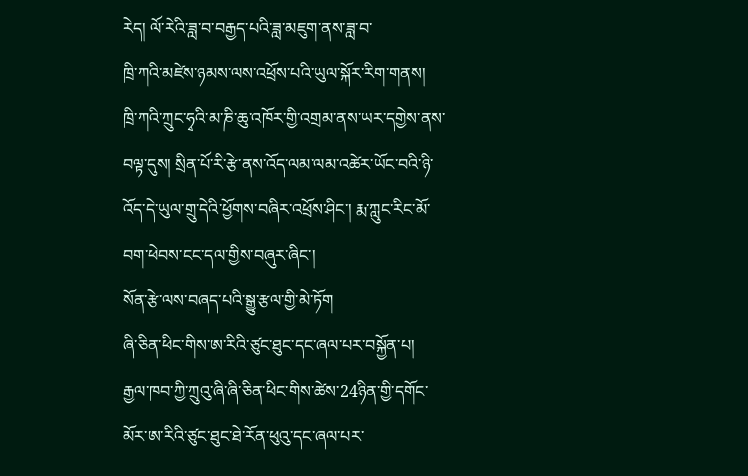རེད། ལོ་རེའི་ཟླ་བ་བརྒྱད་པའི་ཟླ་མཇུག་ནས་ཟླ་བ་
ཁྲི་ཀའི་མཛེས་ཉམས་ལས་འཕྲོས་པའི་ཡུལ་སྐོར་རིག་གནས།
ཁྲི་ཀའི་ཀྲུང་ཧྭའི་མ་ཎི་ཆུ་འཁོར་གྱི་འགྲམ་ནས་ཡར་དགྱེས་ནས་བལྟ་དུས། སྲིན་པོ་རི་རྩེ་ནས་འོད་ལམ་ལམ་འཚེར་ཡོང་བའི་ཉི་འོད་དེ་ཡུལ་གྲུ་དེའི་ཕྱོགས་བཞིར་འཕྲོས་ཤིང་། རྨ་ཀླུང་རིང་མོ་བག་ཕེབས་ངང་དལ་གྱིས་བཞུར་ཞིང་།
སོན་རྩེ་ལས་བཞད་པའི་སྒྱུ་རྩལ་གྱི་མེ་ཏོག
ཞི་ཅིན་ཕིང་གིས་ཨ་རིའི་ཙུང་ཐུང་དང་ཞལ་པར་བསྐྱོན་པ།
རྒྱལ་ཁབ་ཀྱི་ཀྲུའུ་ཞི་ཞི་ཅིན་ཕིང་གིས་ཚེས་24ཉིན་གྱི་དགོང་མོར་ཨ་རིའི་ཙུང་ཐུང་ཐེ་རོན་ཕུའུ་དང་ཞལ་པར་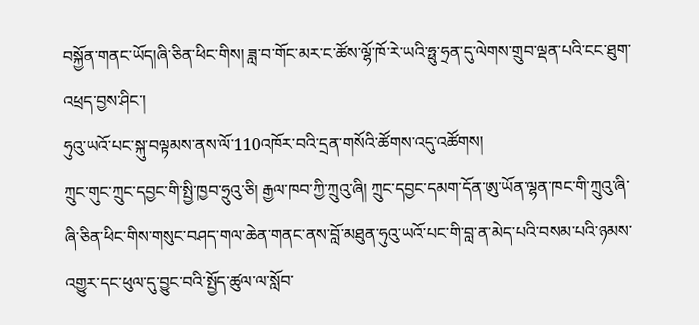བསྐྱོན་གནང་ཡོད།ཞི་ཅིན་ཕིང་གིས། ཟླ་བ་གོང་མར་ང་ཚོས་ལྷོ་ཁོ་རེ་ཡའི་ཧྥུ་ཧྲན་དུ་ལེགས་གྲུབ་ལྡན་པའི་ངང་ཐུག་འཕྲད་བྱས་ཤིང་།
ཧུའུ་ཡའོ་པང་སྐུ་བལྟམས་ནས་ལོ་110འཁོར་བའི་དྲན་གསོའི་ཚོགས་འདུ་འཚོགས།
ཀྲུང་གུང་ཀྲུང་དབྱང་གི་སྤྱི་ཁྱབ་ཧྲུའུ་ཅི། རྒྱལ་ཁབ་ཀྱི་ཀྲུའུ་ཞི། ཀྲུང་དབྱང་དམག་དོན་ཨུ་ཡོན་ལྷན་ཁང་གི་ཀྲུའུ་ཞི་ཞི་ཅིན་ཕིང་གིས་གསུང་བཤད་གལ་ཆེན་གནང་ནས་བློ་མཐུན་ཧུའུ་ཡའོ་པང་གི་བླ་ན་མེད་པའི་བསམ་པའི་ཉམས་འགྱུར་དང་ཕུལ་དུ་བྱུང་བའི་སྤྱོད་ཚུལ་ལ་སློབ་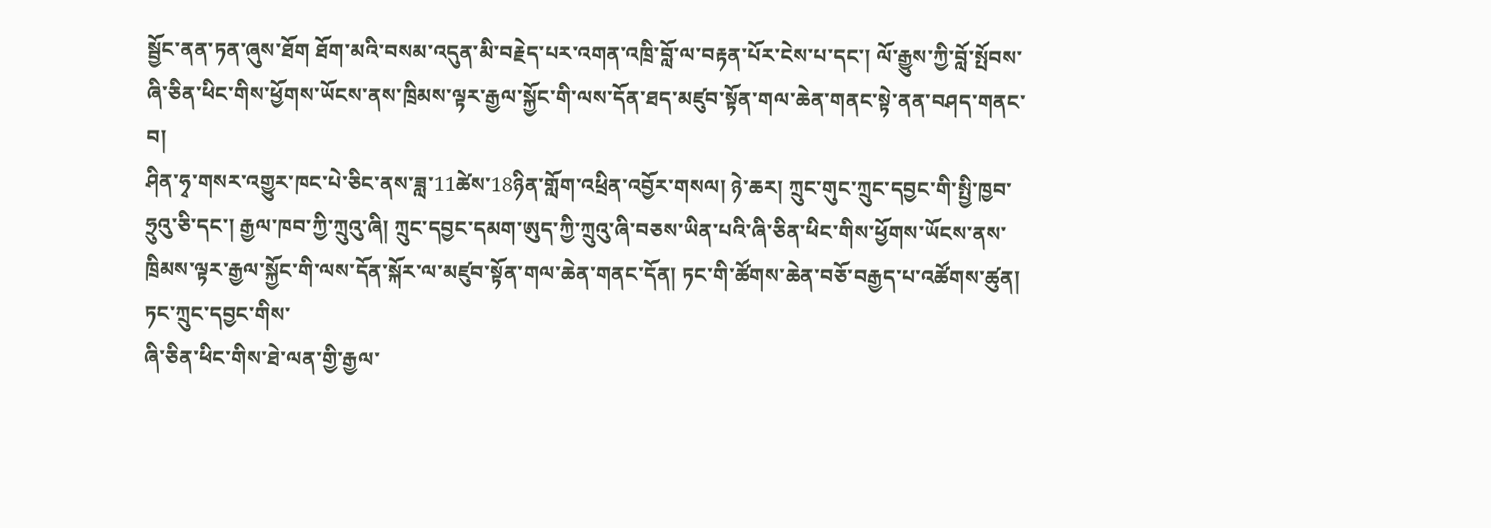སྦྱོང་ནན་ཏན་ཞུས་ཐོག ཐོག་མའི་བསམ་འདུན་མི་བརྗེད་པར་འགན་འཁྲི་བློ་ལ་བརྟན་པོར་ངེས་པ་དང་། ལོ་རྒྱུས་ཀྱི་བློ་སྤོབས་
ཞི་ཅིན་ཕིང་གིས་ཕྱོགས་ཡོངས་ནས་ཁྲིམས་ལྟར་རྒྱལ་སྐྱོང་གི་ལས་དོན་ཐད་མཛུབ་སྟོན་གལ་ཆེན་གནང་སྟེ་ནན་བཤད་གནང་བ།
ཤིན་ཧྭ་གསར་འགྱུར་ཁང་པེ་ཅིང་ནས་ཟླ་11ཚེས་18ཉིན་གློག་འཕྲིན་འབྱོར་གསལ། ཉེ་ཆར། ཀྲུང་གུང་ཀྲུང་དབྱང་གི་སྤྱི་ཁྱབ་ཧྲུའུ་ཅི་དང་། རྒྱལ་ཁབ་ཀྱི་ཀྲུའུ་ཞི། ཀྲུང་དབྱང་དམག་ཨུད་ཀྱི་ཀྲུའུ་ཞི་བཅས་ཡིན་པའི་ཞི་ཅིན་ཕིང་གིས་ཕྱོགས་ཡོངས་ནས་ཁྲིམས་ལྟར་རྒྱལ་སྐྱོང་གི་ལས་དོན་སྐོར་ལ་མཛུབ་སྟོན་གལ་ཆེན་གནང་དོན། ཏང་གི་ཚོགས་ཆེན་བཅོ་བརྒྱད་པ་འཚོགས་ཚུན། ཏང་ཀྲུང་དབྱང་གིས་
ཞི་ཅིན་ཕིང་གིས་ཐེ་ལན་གྱི་རྒྱལ་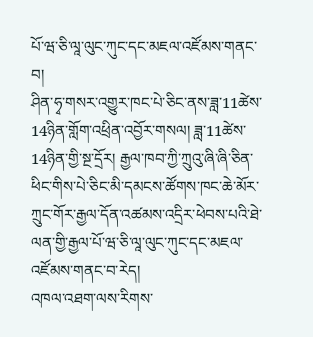པོ་ཝ་ཅི་ལཱ་ལུང་ཀུང་དང་མཇལ་འཛོམས་གནང་བ།
ཤིན་ཧྭ་གསར་འགྱུར་ཁང་པེ་ཅིང་ནས་ཟླ་11ཚེས་14ཉིན་གློག་འཕྲིན་འབྱོར་གསལ། ཟླ་11ཚེས་14ཉིན་གྱི་སྔ་དྲོར། རྒྱལ་ཁབ་ཀྱི་ཀྲུའུ་ཞི་ཞི་ཅིན་ཕིང་གིས་པེ་ཅིང་མི་དམངས་ཚོགས་ཁང་ཆེ་མོར་ཀྲུང་གོར་རྒྱལ་དོན་འཚམས་འདྲིར་ཕེབས་པའི་ཐེ་ལན་གྱི་རྒྱལ་པོ་ཝ་ཅི་ལཱ་ལུང་ཀུང་དང་མཇལ་འཛོམས་གནང་བ་རེད།
འཁལ་འཐག་ལས་རིགས་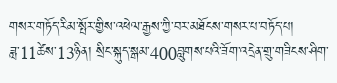གསར་གཏོད་རིམ་སྤོར་གྱིས་འཕེལ་རྒྱས་ཀྱི་བར་མཐོངས་གསར་པ་བཏོད་པ།
ཟླ་11ཚེས་13ཉིན། སྲིང་སྐུད་སྒམ་400བླུགས་པའི་ཟོག་འདྲེན་གྲུ་གཟིངས་ཤིག་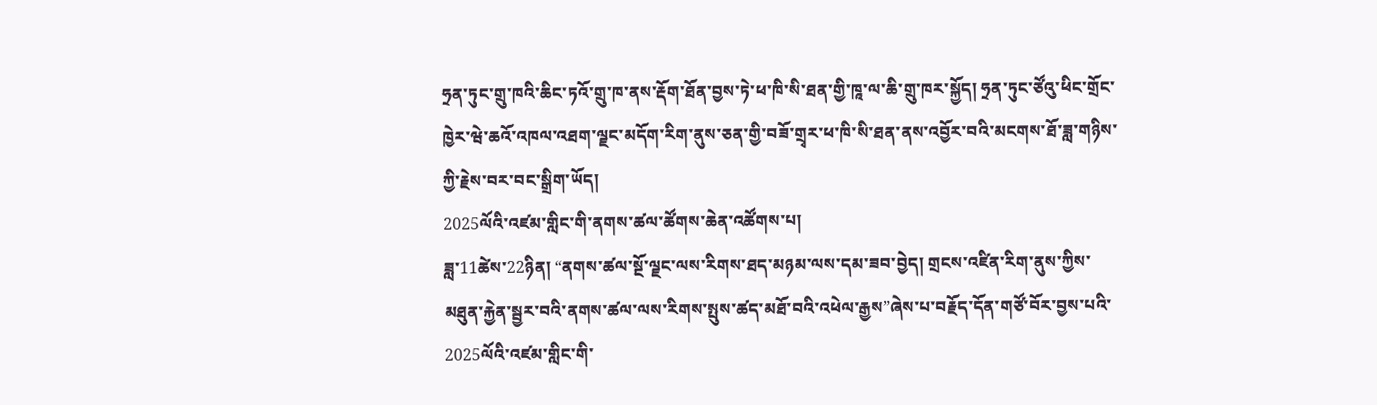ཧྲན་ཏུང་གྲུ་ཁའི་ཆིང་ཏའོ་གྲུ་ཁ་ནས་རྡོག་ཐོན་བྱས་ཏེ་ཕ་ཁི་སི་ཐན་གྱི་ཁཱ་ལ་ཆི་གྲུ་ཁར་སྐྱོད། ཧྲན་ཏུང་ཙོའུ་ཕིང་གྲོང་ཁྱེར་ཝེ་ཆའོ་འཁལ་འཐག་ལྗང་མདོག་རིག་ནུས་ཅན་གྱི་བཟོ་གྲྭར་ཕ་ཁི་སི་ཐན་ནས་འབྱོར་བའི་མངགས་ཐོ་ཟླ་གཉིས་ཀྱི་རྗེས་བར་བང་སྒྲིག་ཡོད།
2025ལོའི་འཛམ་གླིང་གི་ནགས་ཚལ་ཚོགས་ཆེན་འཚོགས་པ།
ཟླ་11ཚེས་22ཉིན། “ནགས་ཚལ་སྔོ་ལྗང་ལས་རིགས་ཐད་མཉམ་ལས་དམ་ཟབ་བྱེད། གྲངས་འཛིན་རིག་ནུས་ཀྱིས་མཐུན་རྐྱེན་སྦྱར་བའི་ནགས་ཚལ་ལས་རིགས་སྤུས་ཚད་མཐོ་བའི་འཕེལ་རྒྱས”ཞེས་པ་བརྗོད་དོན་གཙོ་བོར་བྱས་པའི་2025ལོའི་འཛམ་གླིང་གི་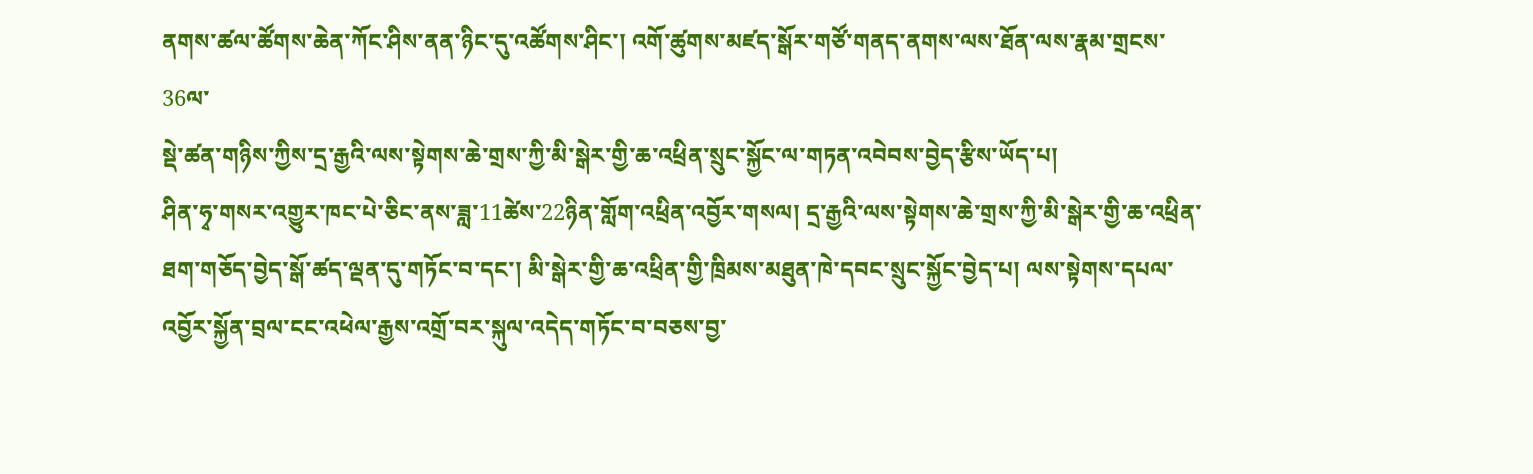ནགས་ཚལ་ཚོགས་ཆེན་ཀོང་ཤིས་ནན་ཉིང་དུ་འཚོགས་ཤིང་། འགོ་ཚུགས་མཛད་སྒོར་གཙོ་གནད་ནགས་ལས་ཐོན་ལས་རྣམ་གྲངས་36ལ་
སྡེ་ཚན་གཉིས་ཀྱིས་དྲ་རྒྱའི་ལས་སྟེགས་ཆེ་གྲས་ཀྱི་མི་སྒེར་གྱི་ཆ་འཕྲིན་སྲུང་སྐྱོང་ལ་གཏན་འབེབས་བྱེད་རྩིས་ཡོད་པ།
ཤིན་ཧྭ་གསར་འགྱུར་ཁང་པེ་ཅིང་ནས་ཟླ་11ཚེས་22ཉིན་གློག་འཕྲིན་འབྱོར་གསལ། དྲ་རྒྱའི་ལས་སྟེགས་ཆེ་གྲས་ཀྱི་མི་སྒེར་གྱི་ཆ་འཕྲིན་ཐག་གཅོད་བྱེད་སྒོ་ཚད་ལྡན་དུ་གཏོང་བ་དང་། མི་སྒེར་གྱི་ཆ་འཕྲིན་གྱི་ཁྲིམས་མཐུན་ཁེ་དབང་སྲུང་སྐྱོང་བྱེད་པ། ལས་སྟེགས་དཔལ་འབྱོར་སྐྱོན་བྲལ་ངང་འཕེལ་རྒྱས་འགྲོ་བར་སྐུལ་འདེད་གཏོང་བ་བཅས་བྱ་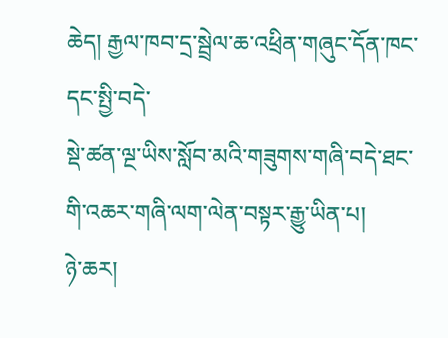ཆེད། རྒྱལ་ཁབ་དྲ་སྦྲེལ་ཆ་འཕྲིན་གཞུང་དོན་ཁང་དང་སྤྱི་བདེ་
སྡེ་ཚན་ལྔ་ཡིས་སློབ་མའི་གཟུགས་གཞི་བདེ་ཐང་གི་འཆར་གཞི་ལག་ལེན་བསྟར་རྒྱུ་ཡིན་པ།
ཉེ་ཆར།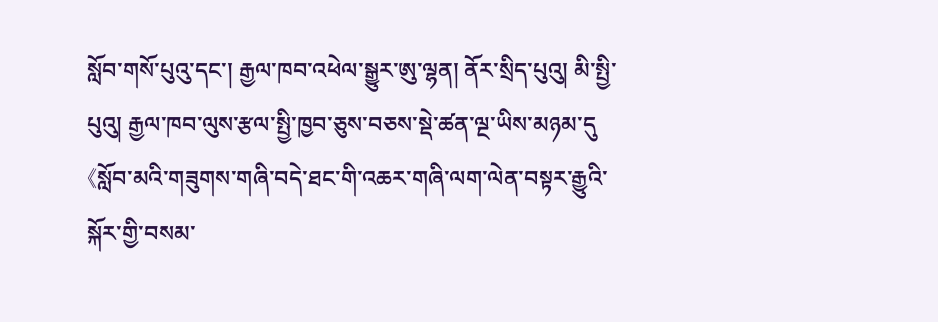སློབ་གསོ་པུའུ་དང་། རྒྱལ་ཁབ་འཕེལ་སྒྱུར་ཨུ་ལྷན། ནོར་སྲིད་པུའུ། མི་སྤྱི་པུའུ། རྒྱལ་ཁབ་ལུས་རྩལ་སྤྱི་ཁྱབ་ཅུས་བཅས་སྡེ་ཚན་ལྔ་ཡིས་མཉམ་དུ《སློབ་མའི་གཟུགས་གཞི་བདེ་ཐང་གི་འཆར་གཞི་ལག་ལེན་བསྟར་རྒྱུའི་སྐོར་གྱི་བསམ་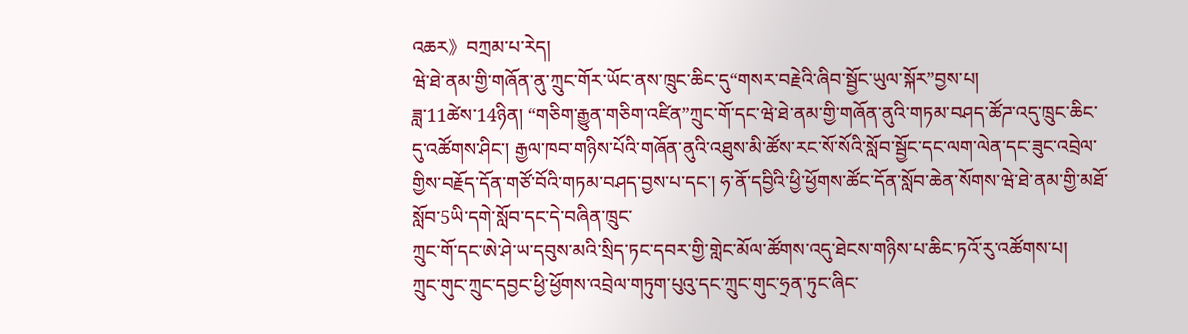འཆར》བཀྲམ་པ་རེད།
ཝེ་ཐེ་ནམ་གྱི་གཞོན་ནུ་ཀྲུང་གོར་ཡོང་ནས་ཁྲུང་ཆིང་དུ“གསར་བརྗེའི་ཞིབ་སྦྱོང་ཡུལ་སྐོར”བྱས་པ།
ཟླ་11ཚེས་14ཉིན། “གཅིག་རྒྱུན་གཅིག་འཛིན”ཀྲུང་གོ་དང་ཝེ་ཐེ་ནམ་གྱི་གཞོན་ནུའི་གཏམ་བཤད་ཚོཌ་འདུ་ཁྲུང་ཆིང་དུ་འཚོགས་ཤིང་། རྒྱལ་ཁབ་གཉིས་པོའི་གཞོན་ནུའི་འཐུས་མི་ཚོས་རང་སོ་སོའི་སློབ་སྦྱོང་དང་ལག་ལེན་དང་ཟུང་འབྲེལ་གྱིས་བརྗོད་དོན་གཙོ་བོའི་གཏམ་བཤད་བྱས་པ་དང་། ཧ་ནོ་དབྱིའི་ཕྱི་ཕྱོགས་ཚོང་དོན་སློབ་ཆེན་སོགས་ཝེ་ཐེ་ནམ་གྱི་མཐོ་སློབ་5ཡི་དགེ་སློབ་དང་དེ་བཞིན་ཁྲུང་
ཀྲུང་གོ་དང་ཨེ་ཤེ་ཡ་དབུས་མའི་སྲིད་ཏང་དབར་གྱི་གླེང་མོལ་ཚོགས་འདུ་ཐེངས་གཉིས་པ་ཆིང་ཏའོ་རུ་འཚོགས་པ།
ཀྲུང་གུང་ཀྲུང་དབྱང་ཕྱི་ཕྱོགས་འབྲེལ་གཏུག་པུའུ་དང་ཀྲུང་གུང་ཧྲན་ཏུང་ཞིང་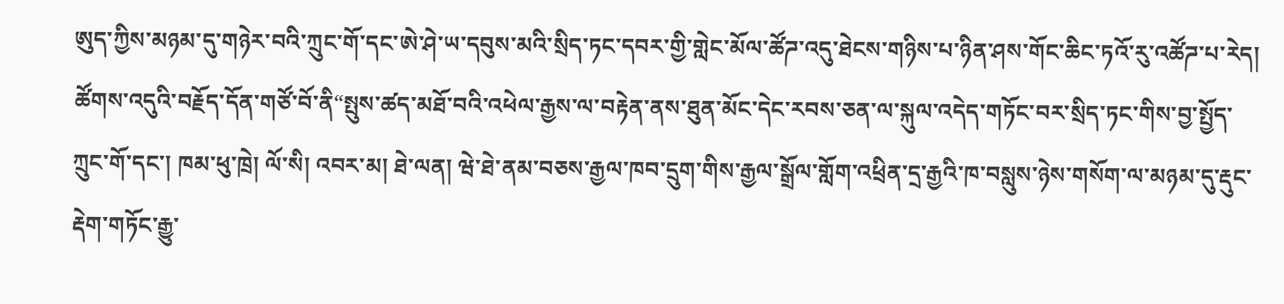ཨུད་ཀྱིས་མཉམ་དུ་གཉེར་བའི་ཀྲུང་གོ་དང་ཨེ་ཤེ་ཡ་དབུས་མའི་སྲིད་ཏང་དབར་གྱི་གླེང་མོལ་ཚོཌ་འདུ་ཐེངས་གཉིས་པ་ཉིན་ཤས་གོང་ཆིང་ཏའོ་རུ་འཚོཌ་པ་རེད། ཚོགས་འདུའི་བརྗོད་དོན་གཙོ་བོ་ནི“སྤུས་ཚད་མཐོ་བའི་འཕེལ་རྒྱས་ལ་བརྟེན་ནས་ཐུན་མོང་དེང་རབས་ཅན་ལ་སྐུལ་འདེད་གཏོང་བར་སྲིད་ཏང་གིས་བྱ་སྤྱོད་
ཀྲུང་གོ་དང་། ཁམ་ཕུ་ཁྲེ། ལོ་སི། འབར་མ། ཐེ་ལན། ཝེ་ཐེ་ནམ་བཅས་རྒྱལ་ཁབ་དྲུག་གིས་རྒྱལ་སྒྲོལ་གློག་འཕྲིན་དྲ་རྒྱའི་ཁ་བསླུས་ཉེས་གསོག་ལ་མཉམ་དུ་རྡུང་རྡེག་གཏོང་རྒྱུ་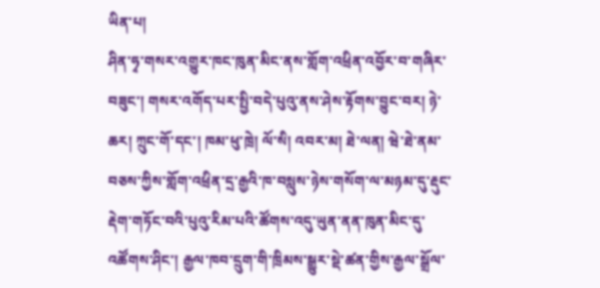ཡིན་པ།
ཤིན་ཧྭ་གསར་འགྱུར་ཁང་ཁུན་མིང་ནས་གློག་འཕྲིན་འབྱོར་བ་གཞིར་བཟུང་། གསར་འགོད་པར་སྤྱི་བདེ་པུའུ་ནས་ཤེས་རྟོགས་བྱུང་བར། ཉེ་ཆར། ཀྲུང་གོ་དང་། ཁམ་ཕུ་ཁྲེ། ལོ་སི། འབར་མ། ཐེ་ལན། ཝེ་ཐེ་ནམ་བཅས་ཀྱིས་གློག་འཕྲིན་དྲ་རྒྱའི་ཁ་བསླུས་ཉེས་གསོག་ལ་མཉམ་དུ་རྡུང་རྡེག་གཏོང་བའི་པུའུ་རིམ་པའི་ཚོགས་འདུ་ཡུན་ནན་ཁུན་མིང་དུ་འཚོགས་ཤིང་། རྒྱལ་ཁབ་དྲུག་གི་ཁྲིམས་སྒྱུར་སྡེ་ཚན་གྱིས་རྒྱལ་སྒྲོལ་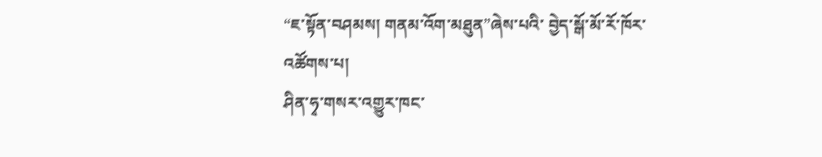“ཇ་སྟོན་བཤམས། གནམ་འོག་མཐུན”ཞེས་པའི་ བྱེད་སྒོ་མོ་རོ་ཁོར་འཚོགས་པ།
ཤིན་ཧྭ་གསར་འགྱུར་ཁང་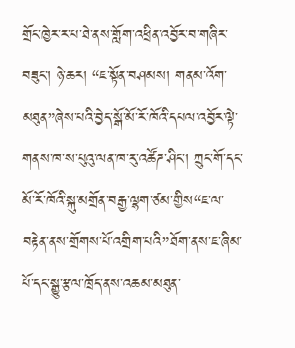གྲོང་ཁྱེར་ར་པ་ཐེ་ནས་གློག་འཕྲིན་འབྱོར་བ་གཞིར་བཟུང་། ཉེ་ཆར། “ཇ་སྟོན་བཤམས། གནམ་འོག་མཐུན”ཞེས་པའི་བྱེད་སྒོ་མོ་རོ་ཁོའི་དཔལ་འབྱོར་ལྟེ་གནས་ཁ་ས་པུའུ་ལན་ཁ་རུ་འཚོཌ་ཤིང་། ཀྲུང་གོ་དང་མོ་རོ་ཁོའི་སྐུ་མགྲོན་བརྒྱ་ལྷག་ཙམ་གྱིས“ཇ་ལ་བརྟེན་ནས་གྲོགས་པོ་འགྲིག་པའི”ཐོག་ནས་ཇ་ཞིམ་པོ་དང་སྒྱུ་རྩལ་ཁྲོད་ནས་འཆམ་མཐུན་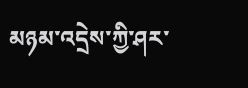མཉམ་འདྲེས་ཀྱི་ཤར་